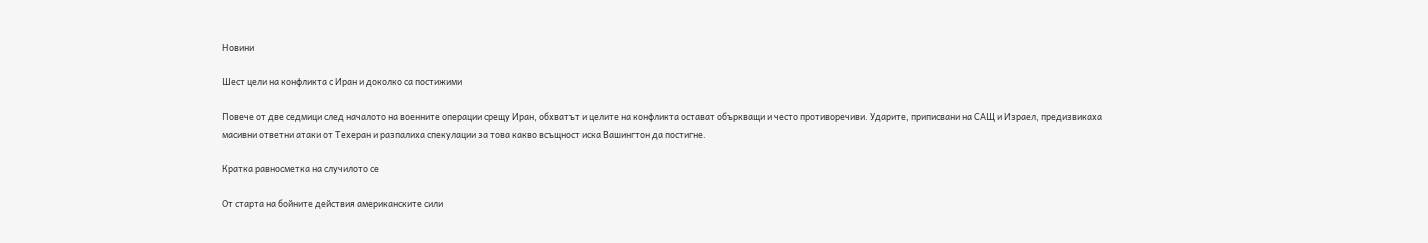Новини

Шест цели на конфликта с Иран и доколко са постижими

Повече от две седмици след началото на военните операции срещу Иран, обхватът и целите на конфликта остават объркващи и често противоречиви. Ударите, приписвани на САЩ и Израел, предизвикаха масивни ответни атаки от Техеран и разпалиха спекулации за това какво всъщност иска Вашингтон да постигне.

Кратка равносметка на случилото се

От старта на бойните действия американските сили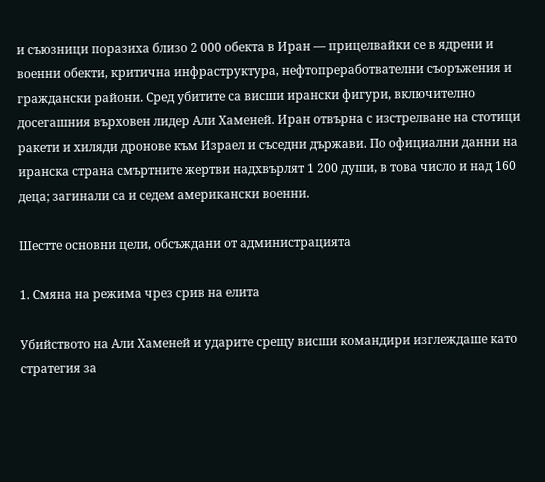и съюзници поразиха близо 2 000 обекта в Иран — прицелвайки се в ядрени и военни обекти, критична инфраструктура, нефтопреработвателни съоръжения и граждански райони. Сред убитите са висши ирански фигури, включително досегашния върховен лидер Али Хаменей. Иран отвърна с изстрелване на стотици ракети и хиляди дронове към Израел и съседни държави. По официални данни на иранска страна смъртните жертви надхвърлят 1 200 души, в това число и над 160 деца; загинали са и седем американски военни.

Шестте основни цели, обсъждани от администрацията

1. Смяна на режима чрез срив на елита

Убийството на Али Хаменей и ударите срещу висши командири изглеждаше като стратегия за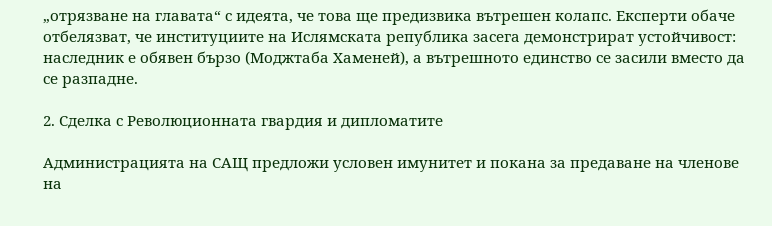„отрязване на главата“ с идеята, че това ще предизвика вътрешен колапс. Експерти обаче отбелязват, че институциите на Ислямската република засега демонстрират устойчивост: наследник е обявен бързо (Моджтаба Хаменей), а вътрешното единство се засили вместо да се разпадне.

2. Сделка с Революционната гвардия и дипломатите

Администрацията на САЩ предложи условен имунитет и покана за предаване на членове на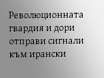Революционната гвардия и дори отправи сигнали към ирански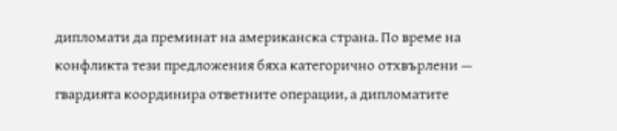дипломати да преминат на американска страна. По време на конфликта тези предложения бяха категорично отхвърлени — гвардията координира ответните операции, а дипломатите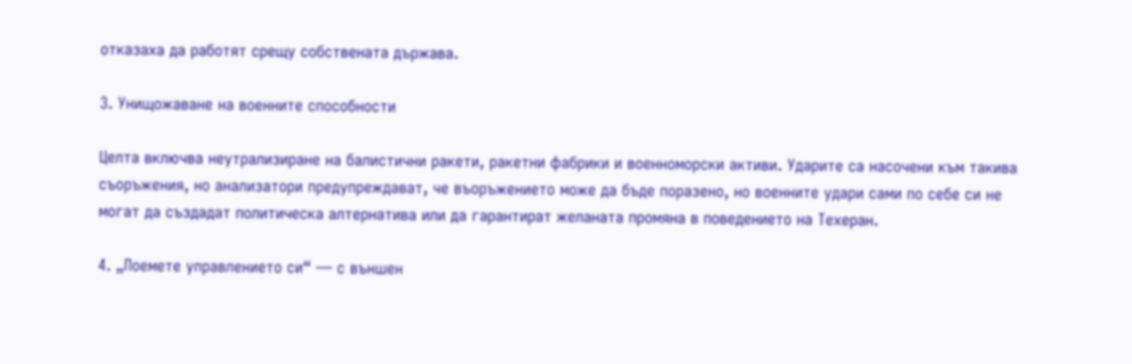отказаха да работят срещу собствената държава.

3. Унищожаване на военните способности

Целта включва неутрализиране на балистични ракети, ракетни фабрики и военноморски активи. Ударите са насочени към такива съоръжения, но анализатори предупреждават, че въоръжението може да бъде поразено, но военните удари сами по себе си не могат да създадат политическа алтернатива или да гарантират желаната промяна в поведението на Техеран.

4. „Поемете управлението си“ — с външен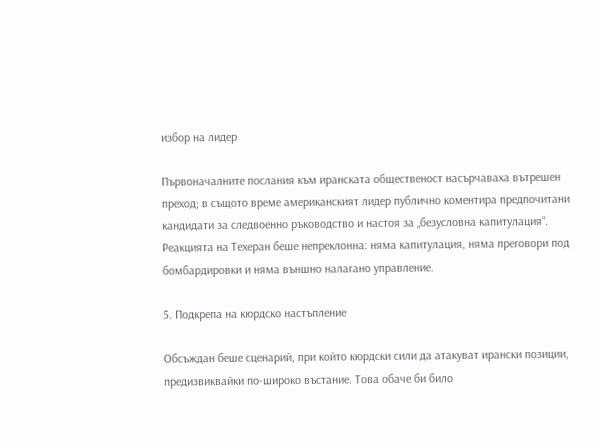избор на лидер

Първоначалните послания към иранската общественост насърчаваха вътрешен преход; в същото време американският лидер публично коментира предпочитани кандидати за следвоенно ръководство и настоя за „безусловна капитулация“. Реакцията на Техеран беше непреклонна: няма капитулация, няма преговори под бомбардировки и няма външно налагано управление.

5. Подкрепа на кюрдско настъпление

Обсъждан беше сценарий, при който кюрдски сили да атакуват ирански позиции, предизвиквайки по-широко въстание. Това обаче би било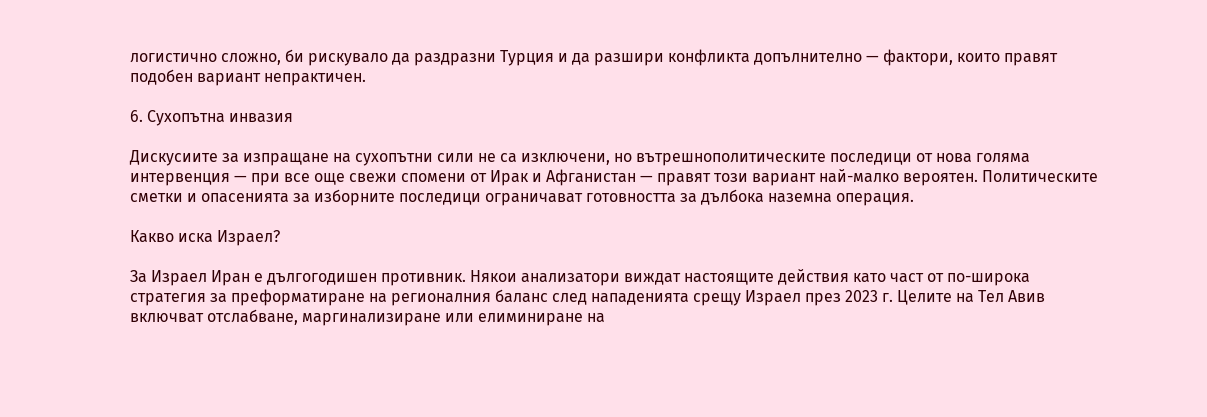логистично сложно, би рискувало да раздразни Турция и да разшири конфликта допълнително — фактори, които правят подобен вариант непрактичен.

6. Сухопътна инвазия

Дискусиите за изпращане на сухопътни сили не са изключени, но вътрешнополитическите последици от нова голяма интервенция — при все още свежи спомени от Ирак и Афганистан — правят този вариант най-малко вероятен. Политическите сметки и опасенията за изборните последици ограничават готовността за дълбока наземна операция.

Какво иска Израел?

За Израел Иран е дългогодишен противник. Някои анализатори виждат настоящите действия като част от по-широка стратегия за преформатиране на регионалния баланс след нападенията срещу Израел през 2023 г. Целите на Тел Авив включват отслабване, маргинализиране или елиминиране на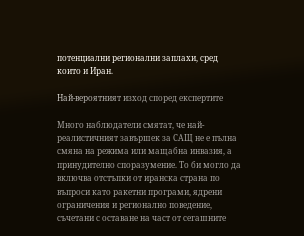потенциални регионални заплахи, сред които и Иран.

Най-вероятният изход според експертите

Много наблюдатели смятат, че най-реалистичният завършек за САЩ не е пълна смяна на режима или мащабна инвазия, а принудително споразумение. То би могло да включва отстъпки от иранска страна по въпроси като ракетни програми, ядрени ограничения и регионално поведение, съчетани с оставане на част от сегашните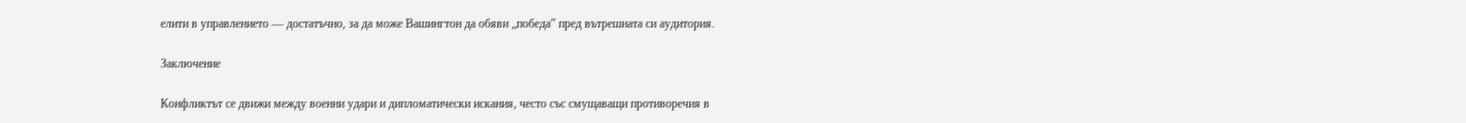елити в управлението — достатъчно, за да може Вашингтон да обяви „победа” пред вътрешната си аудитория.

Заключение

Конфликтът се движи между военни удари и дипломатически искания, често със смущаващи противоречия в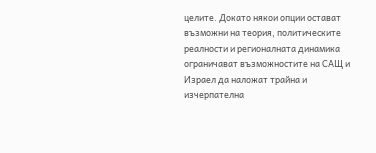целите. Докато някои опции остават възможни на теория, политическите реалности и регионалната динамика ограничават възможностите на САЩ и Израел да наложат трайна и изчерпателна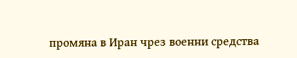промяна в Иран чрез военни средства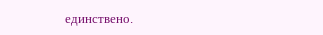единствено.